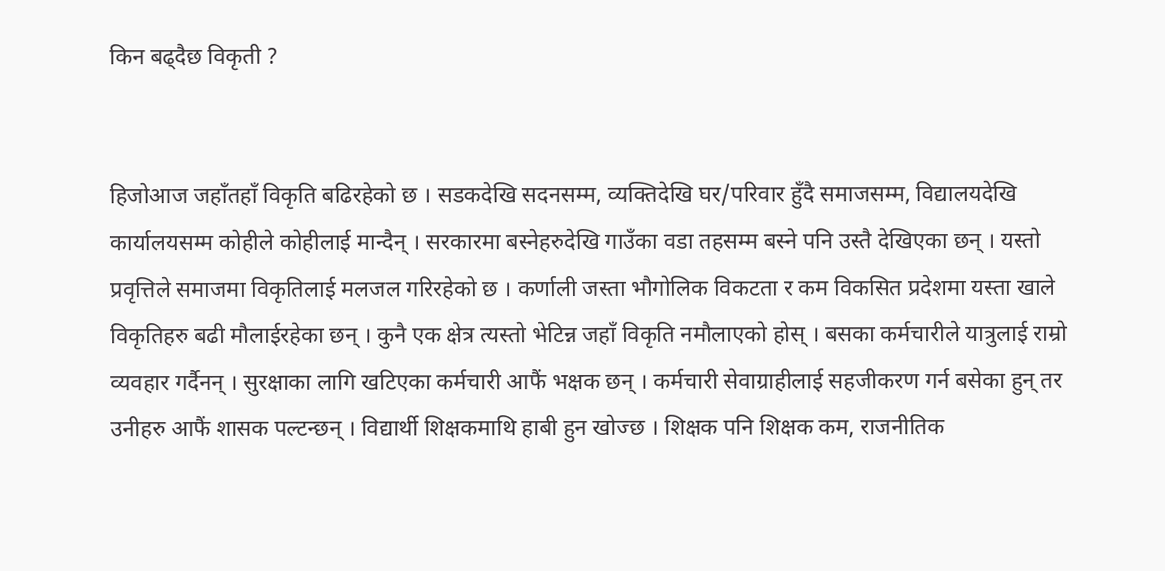किन बढ्दैछ विकृती ?


हिजोआज जहाँतहाँ विकृति बढिरहेको छ । सडकदेखि सदनसम्म, व्यक्तिदेखि घर/परिवार हुँदै समाजसम्म, विद्यालयदेखि कार्यालयसम्म कोहीले कोहीलाई मान्दैन् । सरकारमा बस्नेहरुदेखि गाउँका वडा तहसम्म बस्ने पनि उस्तै देखिएका छन् । यस्तो प्रवृत्तिले समाजमा विकृतिलाई मलजल गरिरहेको छ । कर्णाली जस्ता भौगोलिक विकटता र कम विकसित प्रदेशमा यस्ता खाले विकृतिहरु बढी मौलाईरहेका छन् । कुनै एक क्षेत्र त्यस्तो भेटिन्न जहाँ विकृति नमौलाएको होस् । बसका कर्मचारीले यात्रुलाई राम्रो व्यवहार गर्दैनन् । सुरक्षाका लागि खटिएका कर्मचारी आफैं भक्षक छन् । कर्मचारी सेवाग्राहीलाई सहजीकरण गर्न बसेका हुन् तर उनीहरु आफैं शासक पल्टन्छन् । विद्यार्थी शिक्षकमाथि हाबी हुन खोज्छ । शिक्षक पनि शिक्षक कम, राजनीतिक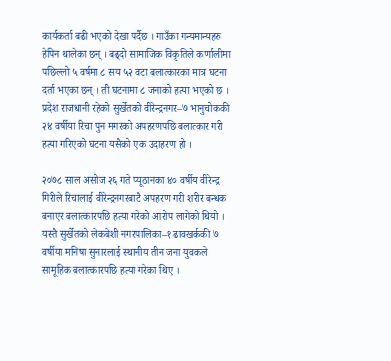कार्यकर्ता बढी भएको देखा पर्दैछ । गाउँका गन्यमान्यहरु हेपिन थालेका छन् । बढ्दो सामाजिक विकृतिले कर्णालीमा पछिल्लो ५ वर्षमा ८ सय ५२ वटा बलात्कारका मात्र घटना दर्ता भएका छन् । ती घटनामा ८ जनाको हत्या भएको छ । प्रदेश राजधानी रहेको सुर्खेतको वीरेन्द्रनगर–७ भानुचोककी २४ वर्षीया रिचा पुन मगरको अपहरणपछि बलात्कार गरी हत्या गरिएको घटना यसैको एक उदाहरण हो ।

२०७८ साल असोज २६ गते प्यूठानका ४० वर्षीय वीरेन्द्र गिरीले रिचालाई वीरेन्द्रनगरबाटै अपहरण गरी शरीर बन्धक बनाएर बलात्कारपछि हत्या गरेको आरोप लागेको थियो । यस्तै सुर्खेतको लेकबेशी नगरपालिका–१ ढावखर्ककी ७ वर्षीया मनिषा सुनारलाई स्थानीय तीन जना युवकले सामूहिक बलात्कारपछि हत्या गरेका थिए ।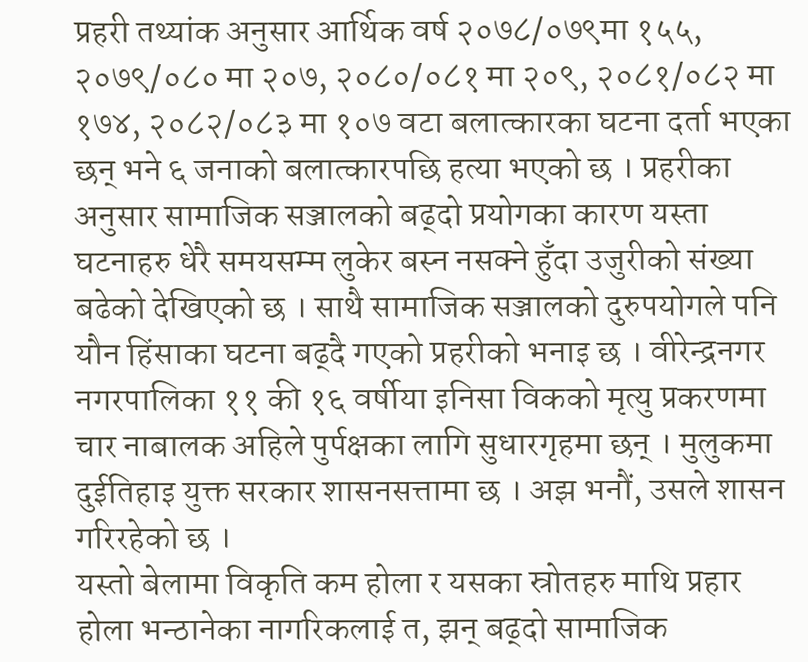प्रहरी तथ्यांक अनुसार आर्थिक वर्ष २०७८/०७९मा १५५, २०७९/०८० मा २०७, २०८०/०८१ मा २०९, २०८१/०८२ मा १७४, २०८२/०८३ मा १०७ वटा बलात्कारका घटना दर्ता भएका छन् भने ६ जनाको बलात्कारपछि हत्या भएको छ । प्रहरीका अनुसार सामाजिक सञ्जालको बढ्दो प्रयोगका कारण यस्ता घटनाहरु धेरै समयसम्म लुकेर बस्न नसक्ने हुँदा उजुरीको संख्या बढेको देखिएको छ । साथै सामाजिक सञ्जालको दुरुपयोगले पनि यौन हिंसाका घटना बढ्दै गएको प्रहरीको भनाइ छ । वीरेन्द्रनगर नगरपालिका ११ की १६ वर्षीया इनिसा विकको मृत्यु प्रकरणमा चार नाबालक अहिले पुर्पक्षका लागि सुधारगृहमा छन् । मुलुकमा दुईतिहाइ युक्त सरकार शासनसत्तामा छ । अझ भनौं, उसले शासन गरिरहेको छ ।
यस्तो बेलामा विकृति कम होला र यसका स्रोतहरु माथि प्रहार होला भन्ठानेका नागरिकलाई त, झन् बढ्दो सामाजिक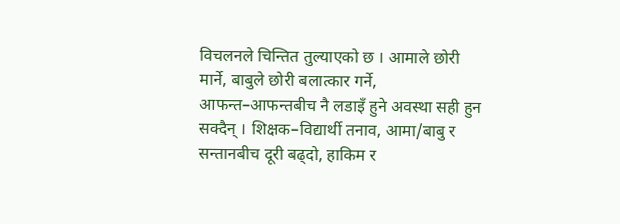विचलनले चिन्तित तुल्याएको छ । आमाले छोरी मार्ने, बाबुले छोरी बलात्कार गर्ने, आफन्त–आफन्तबीच नै लडाइँ हुने अवस्था सही हुन सक्दैन् । शिक्षक–विद्यार्थी तनाव, आमा/बाबु र सन्तानबीच दूरी बढ्दो, हाकिम र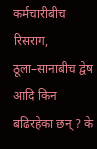कर्मचारीबीच रिसराग, ठूला–सानाबीच द्वेष आदि किन बढिरहेका छन् ? के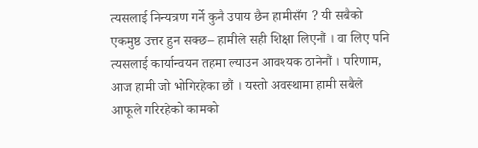त्यसलाई निन्यत्रण गर्ने कुनै उपाय छैन हामीसँग ? यी सबैको एकमुष्ठ उत्तर हुन सक्छ– हामीले सही शिक्षा लिएनौं । वा लिए पनि त्यसलाई कार्यान्वयन तहमा ल्याउन आवश्यक ठानेनौं । परिणाम, आज हामी जो भोगिरहेका छौं । यस्तो अवस्थामा हामी सबैले आफूले गरिरहेको कामको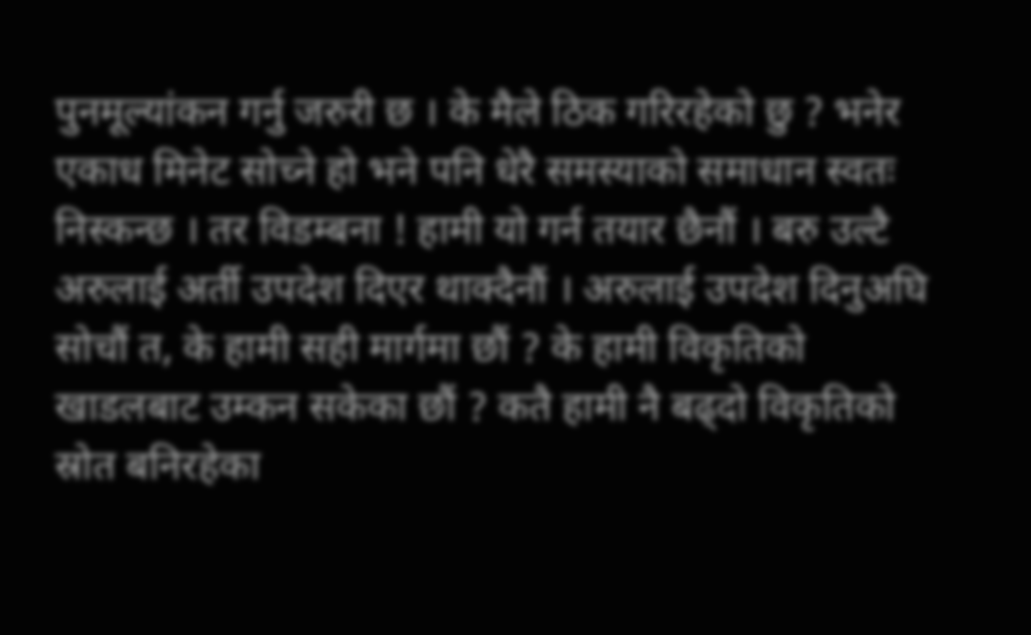पुनमूल्यांकन गर्नु जरुरी छ । के मैले ठिक गरिरहेको छु ? भनेर एकाध मिनेट सोच्ने हो भने पनि धेरै समस्याको समाधान स्वतः निस्कन्छ । तर विडम्बना ! हामी यो गर्न तयार छैनौं । बरु उल्टै अरुलाई अर्ती उपदेश दिएर थाक्दैनौं । अरुलाई उपदेश दिनुअघि सोचौं त, के हामी सही मार्गमा छौं ? के हामी विकृतिको खाडलबाट उम्कन सकेका छौं ? कतै हामी नै बढ्दो विकृतिको स्रोत बनिरहेका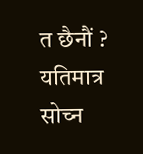त छैनौं ? यतिमात्र सोच्न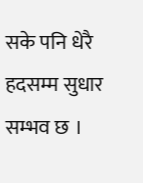सके पनि धेरै हदसम्म सुधार सम्भव छ ।